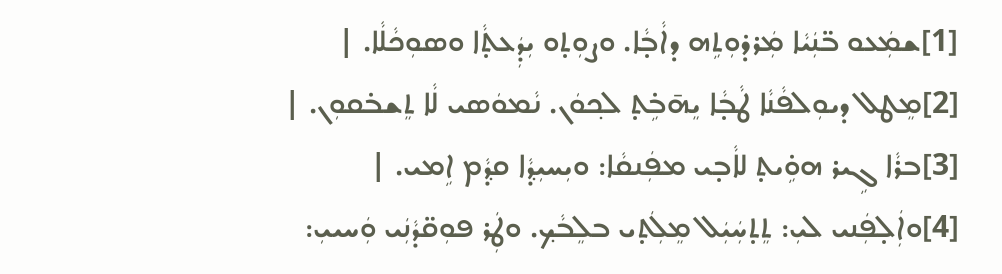[1]ܫܡܲܥܘ ܒ̈ܢܲܝܵܐ ܡܲܪܕ̇ܘܼܬܹܗ ܕܐܵܒ̣ܵܐ. ܘܨܘܼܬ̣ܘ ܝܼܕܲܥܬ̣ܵܐ ܘܣܘܼܟܵܠܵܐ. |
[2]ܡܸܛܠ ܕܝܘܼܠܦܵܢܵܐ ܛܵܒ̣ܵܐ ܝܸܗ̄ܒܹ̇ܬ̣ ܠܟ݂ܘܿܢ. ܢܵܡܘܿܣܝ ܠܵܐ ܬܸܫܒ̇ܩܘܼܢ. |
[3]ܒܪܵܐ ܓܹܝܪ ܗܘܹ̇ܝܬ̣ ܠܐܵܒ̣ܝ ܡܦܲܢܩܵܐ: ܘܝܼܚܝܼܕ݂ܵܐ ܩܕ݂ܵܡ ܐܹܡܝ. |
[4]ܘܐܲܠ̣ܦܲܢܝ ܠܝܼ: ܬܸܬ̣ܚܲܝܲܠ ܡܸܠܲܬ̣ܝ ܒܠܸܒܵܟ݂. ܘܛܲܪ ܦܘܼܩ̈ܕܵܢܲܝ ܘܲܚܝܝܼ: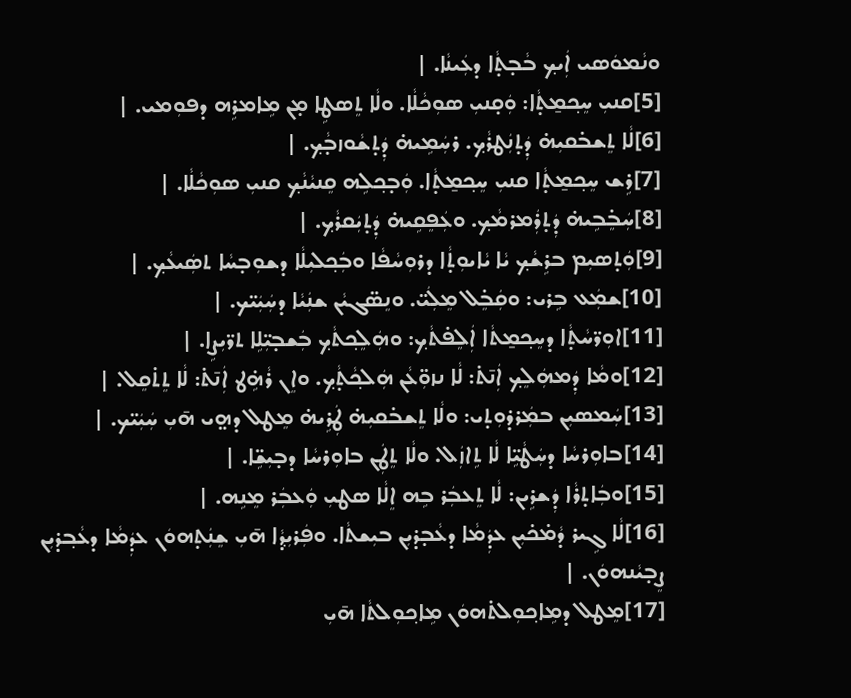ܘܢܵܡܘܿܣܝ ܐܲܝܟ݂ ܒܵܒ̣ܬ̣ܵܐ ܕܥܲܝܢܵܐ. |
[5]ܩܢܝܼ ܚܸܟ݂ܡ̱ܬ̣ܵܐ: ܘܲܩ̣ܢܝܼ ܣܘܼܟܵܠܵܐ. ܘܠܵܐ ܬܸܣܛܹܐ ܡ̣ܢ ܡܹܐܡܪܹܗ ܕܦܘܼܡܝ. |
[6]ܠܵܐ ܬܸܫܒ̇ܩܝܼܗ̇ ܕܲܬ̣ܢܲܛܪܵܟ݂. ܪܚܲܡܹܝܗ̇ ܕܲܬ̣ܫܵܘܙܒ̣ܵܟ݂. |
[7]ܪܹܫ ܚܸܟ݂ܡ̱ܬ̣ܵܐ ܩܢܝܼ ܚܸܟ݂ܡ̱ܬ̣ܵܐ. ܘܲܒ̣ܟ݂ܠܹܗ ܩܸܢܝܵܢܵܟ݂ ܩܢܝܼ ܣܘܼܟܵܠܵܐ. |
[8]ܚܲܒܸ̇ܒܹܝܗ̇ ܕܲܬ̣ܪܲܡܪܡܵܟ݂. ܘܥܲܦܸܩܹܝܗ̇ ܕܲܬ̣ܝܲܩܪܵܟ݂. |
[9]ܘܲܬ̣ܣܝܼܡ ܒܪܹܫܵܟ݂ ܝܵܐ ܝܵܐܝܘܼܬ̣ܵܐ ܕܪܘܼܚܵܦܵܐ ܘܒܲܟ݂ܠܝܼܠܵܐ ܕܫܘܼܒ̣ܚܵܐ ܬܣܲܝܥܵܟ݂. |
[10]ܫܡܲܥ ܒܹܪܝ: ܘܩܲܒܸ̇ܠ ܡܸܠܲܝ̈. ܘܢܸܣ̈ܓܝܵܢ ܫܢܲܝܵܐ ܕܚܲܝܲܝ̈ܟ. |
[11]ܐܘܼܪ̈ܚܵܬ̣ܵܐ ܕܚܸܟ݂ܡ̱ܬܵܐ ܐܲܠܸܦ̇ܬܵܟ݂: ܘܗܲܠܸܟ݂ܬܵܟ݂ ܒܲܫܒ̣ܝܼ̈ܠܹܐ ܬܪ̈ܝܼܨܹܐ. |
[12]ܘܡܵܐ ܕܲܡܗܲܠܸܟ݂ ܐܲܢ̄ܬ̇: ܠܵܐ ܢܙܘܼ̈ܥܵܢ ܗܲܠܟ݂ܵܬ̣ܵܟ݂. ܘܐܸܢ ܪܵܗܹ̇ܛ ܐܲܢ̄ܬ̇: ܠܵܐ ܬܸܬ̇ܩܸܠ. |
[13]ܚܲܡܣܝܼܢ ܒܡܲܪܕ̇ܘܼܬ̣ܝ: ܘܠܵܐ ܬܸܫܒ̇ܩܝܼܗ̇ ܛܲܪܹܝܗ̇ ܡܸܛܠ ܕܗ̤ܝ ܗ̄ܝܼ ܚܲܝܲܝ̈ܟ. |
[14]ܒܐܘܼܪܚܵܐ ܕܚܲܛܵܝܹ̈ܐ ܠܵܐ ܬܹܐܙܲܠ. ܘܠܵܐ ܬܸܛܲܢ ܒܐܘܼܪܚܵܐ ܕܒ̣ܝܼܫܹ̈ܐ. |
[15]ܘܒܲܐܬ̣ܪܵܐ ܕܲܫܪܹܝܢ: ܠܵܐ ܬܸܥܒܲܪ ܒܹܗ ܐܸܠܵܐ ܣܛܝܼ ܘܲܥܒܲܪ ܡܸܢܹܗ. |
[16]ܠܵܐ ܓܹܝܪ ܕܵܡ̇ܟ̇ܝܼܢ ܥܕܲܡܵܐ ܕܥܵܒ̣ܕ̇ܝܼܢ ܒܝܼܫܬܵܐ. ܘܦܲܪܝܼܕ݂ܵܐ ܗ̄ܝܼ ܫܸܢܲܬ̣ܗܘܿܢ ܥܕܲܡܵܐ ܕܥܵܒ݂ܕ̇ܝܼܢ ܨܸܒ̣ܝܵܢܗܘܿܢ. |
[17]ܡܸܛܠ ܕܡܹܐܟ݂ܘܼܠܬ̇ܗܘܿܢ ܡܹܐܟ݂ܘܼܠܬܵܐ ܗ̄ܝܼ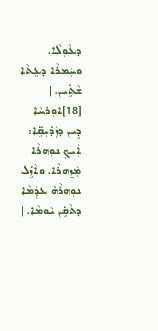ܕܥܵܘܼܠܵܐ. ܘܚܲܡܪܵܐ ܕܥܸܬܵܐ ܫܵܬܹ̇ܝܢ. |
[18]ܐܘܼܪܚܵܐ ܕܹܝܢ ܕܙܲܕ̇ܝܼܩܹ̈ܐ: ܐܲܝܟ݂ ܢܘܼܗܪܵܐ ܡܲܙ̱ܗܪܵܐ. ܘܐܵܙܹ̇ܠ ܢܘܼܗܪܵܗ̇ ܥܕܲܡܵܐ ܕܬܵܩܹ̇ܢ ܝܵܘܡܵܐ. |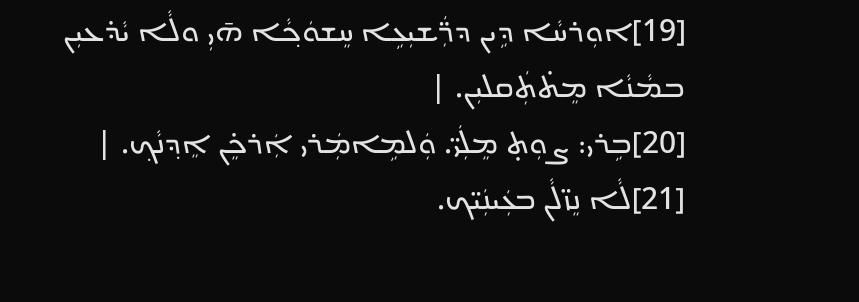[19]ܐܘܼܪܚܵܐ ܕܹܝܢ ܕܪ̈ܲܫܝܼܥܹܐ ܚܸܫܘܿܟ݂ܵܐ ܗ̄ܝܼ ܘܠܵܐ ܝܵܕ̇ܥܝܼܢ ܒܡܵܢܵܐ ܡܸܬ̇ܬܲܩܠܝܼܢ. |
[20]ܒܹܪܝ: ܨܘܼܬ̣ ܡܸܠܲܝ̈. ܘܲܠܡܹܐܡܲܪܝ ܐܲܪܟܸ̇ܢ ܐܸܕ݂ܢܵܟ݂. |
[21]ܠܵܐ ܢܸܙ̈ܠܵܢ ܒܥܲܝܢܲܝ̈ܟ.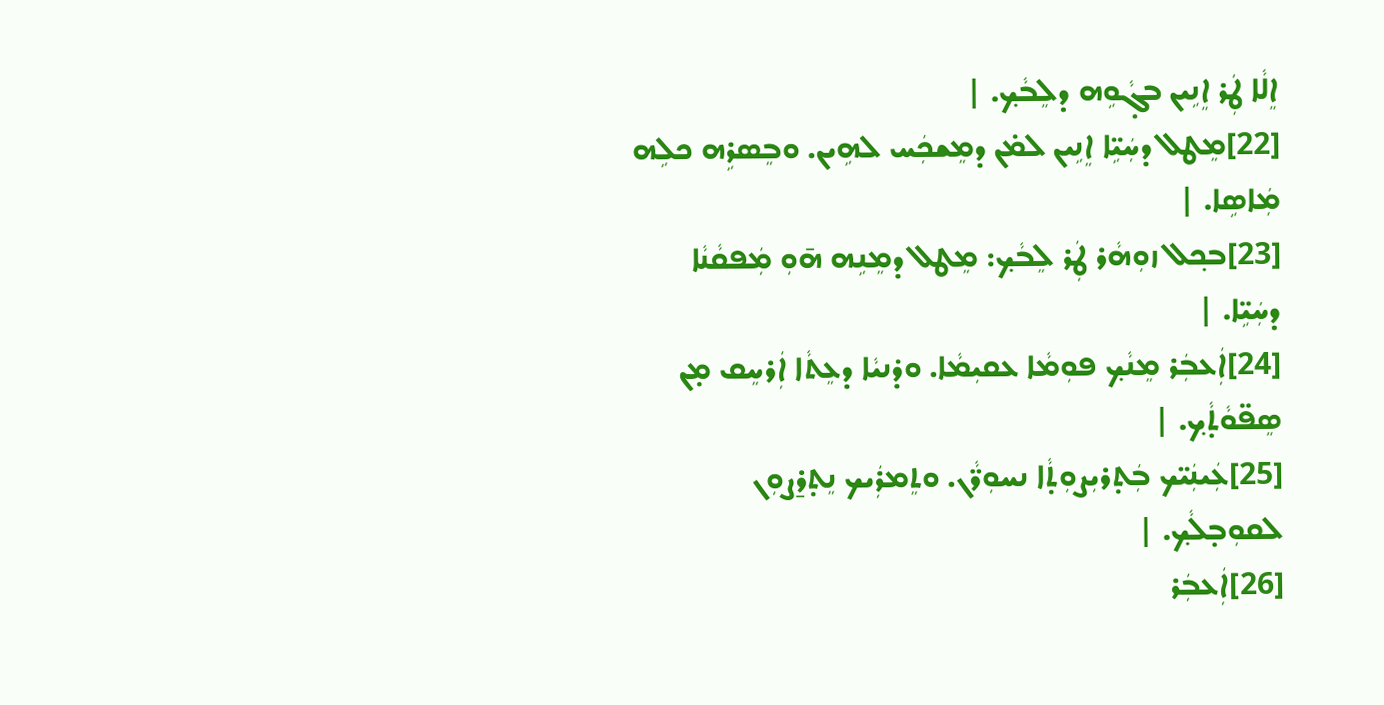ܐܸܠܵܐ ܛܲܪ ܐܸܢܹܝܢ ܒܓ̣ܵܘܹܗ ܕܠܸܒܵܟ݂. |
[22]ܡܸܛܠ ܕܚܲܝܹ̈ܐ ܐܸܢܹܝܢ ܠܡ̇ܢ ܕܡܸܫܟܲܚ ܠܗܹܝܢ. ܘܒܸܣܪܹܗ ܟܠܹܗ ܡܲܐܣܹܐ. |
[23]ܒܟ݂ܠ ܙܘܼܗܵܪ ܛܲܪ ܠܸܒܵܟ݂: ܡܸܛܠ ܕܡܸܢܹܗ ܗ̄ܘܼ ܡܲܦܩܵܢܵܐ ܕܚܲܝܹ̈ܐ. |
[24]ܐܲܥܒܲܪ ܡܸܢܵܟ݂ ܦܘܼܡܵܐ ܥܩܝܼܡܵܐ. ܘܕ̇ܢܝܵܐ ܕܥܸܬܵܐ ܐܲܪܚܸܩ ܡ̣ܢ ܣܸܦ̈ܘܵܬ̣ܵܟ݂. |
[25]ܥܲܝܢܲܝ̈ܟ ܒܲܬ̣ܪܝܼܨܘܼܬ̣ܵܐ ܢܚܘܼܪ̈ܵܢ. ܘܬܸܡܪܲܝܟ ܢܸܬ̣ܪ̱ܨܘܼܢ ܠܩܘܼܒ̣ܠܵܟ݂. |
[26]ܐܲܥܒܲܪ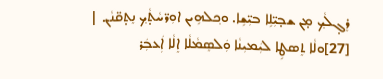ܪܸܓ̣ܠܵܟ݂ ܡ̣ܢ ܫܒ̣ܝܼ̈ܠܹܐ ܒܝܼ̈ܫܹܐ. ܘܟ݂ܠܗܹܝܢ ܐܘܼܪ̈ܚܵܬ̣ܵܟ݂ ܢܸܬ̣ܩ̈ܢܵܢ. |
[27]ܘܠܵܐ ܬܸܣܛܹܐ ܠܝܲܡܝܼܢܵܐ ܘܲܠܣܸܡܵܠܵܐ ܐܸܠܵܐ ܐܲܥܒܲܪ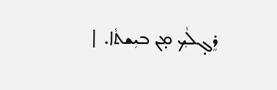ܪܸܓ̣ܠܵܟ݂ ܡ̣ܢ ܒܝܼܫܬܵܐ. |